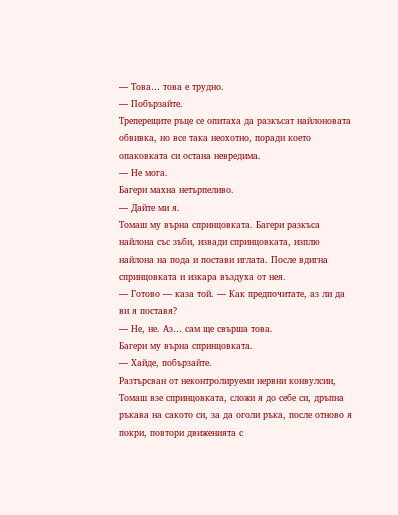— Това… това е трудно.
— Побързайте.
Треперещите ръце се опитаха да разкъсат найлоновата обвивка, но все така неохотно, поради което опаковката си остана невредима.
— Не мога.
Багери махна нетърпеливо.
— Дайте ми я.
Томаш му върна спринцовката. Багери разкъса найлона със зъби, извади спринцовката, изплю найлона на пода и постави иглата. После вдигна спринцовката и изкара въздуха от нея.
— Готово — каза той. — Как предпочитате, аз ли да ви я поставя?
— Не, не. Аз… сам ще свърша това.
Багери му върна спринцовката.
— Хайде, побързайте.
Разтърсван от неконтролируеми нервни конвулсии, Томаш взе спринцовката, сложи я до себе си, дръпна ръкава на сакото си, за да оголи ръка, после отново я покри, повтори движенията с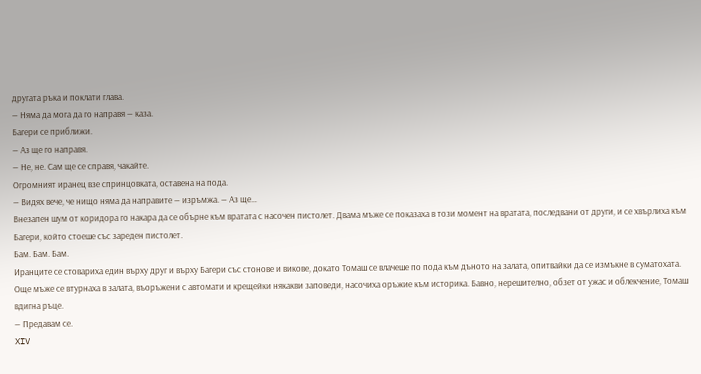другата ръка и поклати глава.
— Няма да мога да го направя — каза.
Багери се приближи.
— Аз ще го направя.
— Не, не. Сам ще се справя, чакайте.
Огромният иранец взе спринцовката, оставена на пода.
— Видях вече, че нищо няма да направите — изръмжа. — Аз ще…
Внезапен шум от коридора го накара да се обърне към вратата с насочен пистолет. Двама мъже се показаха в този момент на вратата, последвани от други, и се хвърлиха към Багери, който стоеше със зареден пистолет.
Бам. Бам. Бам.
Иранците се стовариха един върху друг и върху Багери със стонове и викове, докато Томаш се влачеше по пода към дъното на залата, опитвайки да се измъкне в суматохата. Още мъже се втурнаха в залата, въоръжени с автомати и крещейки някакви заповеди, насочиха оръжие към историка. Бавно, нерешително, обзет от ужас и облекчение, Томаш вдигна ръце.
— Предавам се.
XIV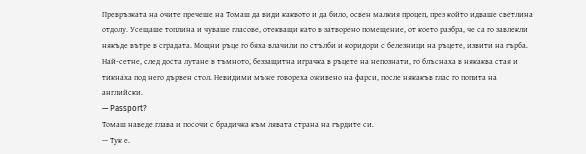Превръзката на очите пречеше на Томаш да види каквото и да било, освен малкия процеп, през който идваше светлина отдолу. Усещаше топлина и чуваше гласове, отекващи като в затворено помещение, от което разбра, че са го завлекли някъде вътре в сградата. Мощни ръце го бяха влачили по стълби и коридори с белезници на ръцете, извити на гърба. Най-сетне, след доста лутане в тъмното, беззащитна играчка в ръцете на непознати, го блъснаха в някаква стая и тикнаха под него дървен стол. Невидими мъже говореха оживено на фарси, после някакъв глас го попита на английски.
— Passport?
Томаш наведе глава и посочи с брадичка към лявата страна на гърдите си.
— Тук е.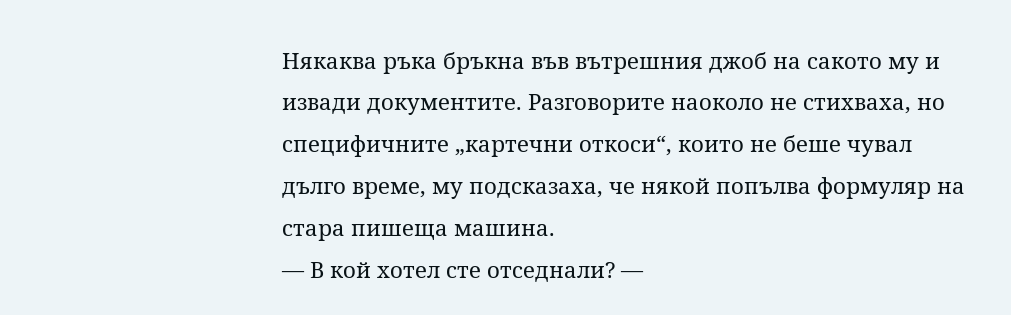Някаква ръка бръкна във вътрешния джоб на сакото му и извади документите. Разговорите наоколо не стихваха, но специфичните „картечни откоси“, които не беше чувал дълго време, му подсказаха, че някой попълва формуляр на стара пишеща машина.
— В кой хотел сте отседнали? —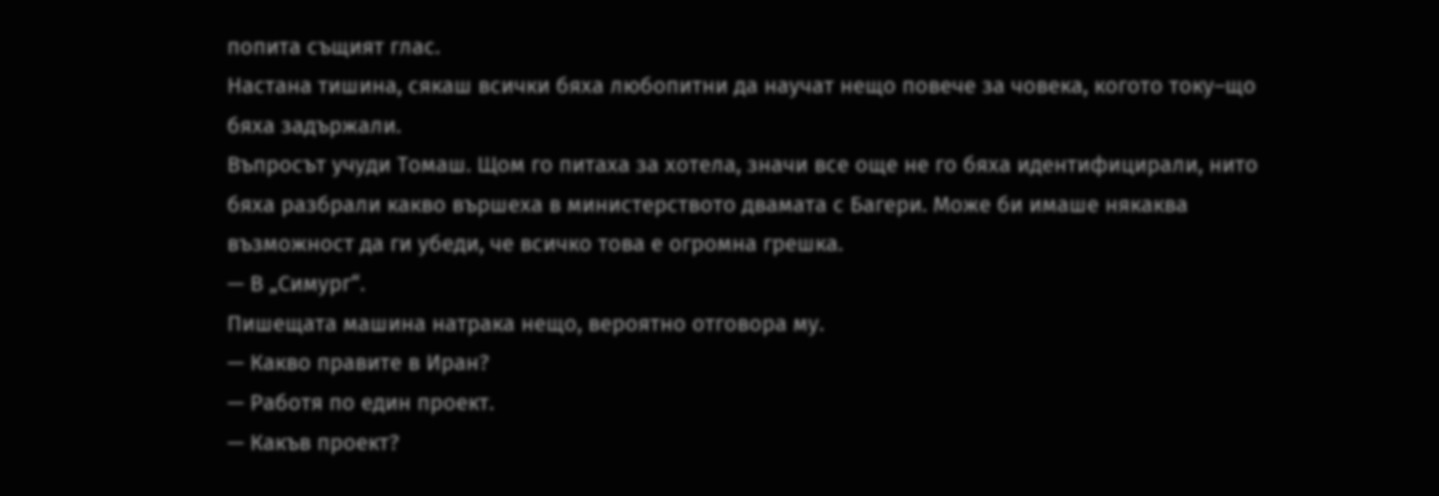попита същият глас.
Настана тишина, сякаш всички бяха любопитни да научат нещо повече за човека, когото току–що бяха задържали.
Въпросът учуди Томаш. Щом го питаха за хотела, значи все още не го бяха идентифицирали, нито бяха разбрали какво вършеха в министерството двамата с Багери. Може би имаше някаква възможност да ги убеди, че всичко това е огромна грешка.
— В „Симург“.
Пишещата машина натрака нещо, вероятно отговора му.
— Какво правите в Иран?
— Работя по един проект.
— Какъв проект?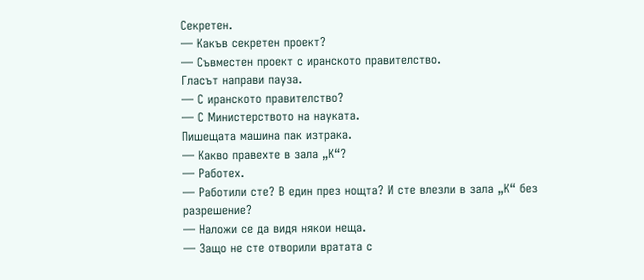Секретен.
— Какъв секретен проект?
— Съвместен проект с иранското правителство.
Гласът направи пауза.
— С иранското правителство?
— С Министерството на науката.
Пишещата машина пак изтрака.
— Какво правехте в зала „К“?
— Работех.
— Работили сте? В един през нощта? И сте влезли в зала „К“ без разрешение?
— Наложи се да видя някои неща.
— Защо не сте отворили вратата с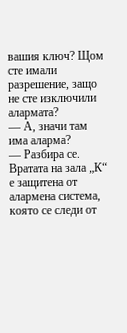вашия ключ? Щом сте имали разрешение, защо не сте изключили алармата?
— А, значи там има аларма?
— Разбира се. Вратата на зала „К“ е защитена от алармена система, която се следи от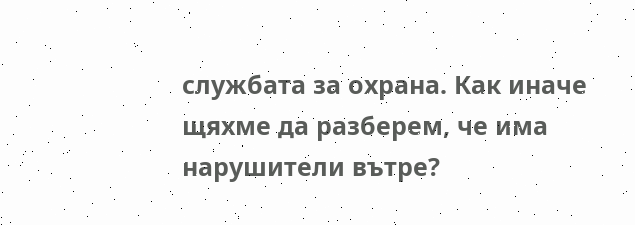службата за охрана. Как иначе щяхме да разберем, че има нарушители вътре?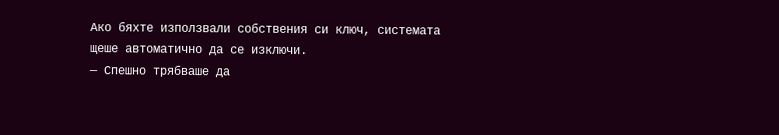Ако бяхте използвали собствения си ключ, системата щеше автоматично да се изключи.
— Спешно трябваше да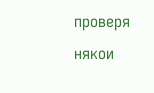проверя някои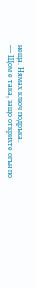неща. Нямах ключ подръка.
— Щом е така, защо открихте огън по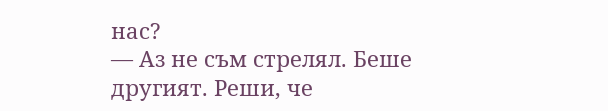нас?
— Аз не съм стрелял. Беше другият. Реши, че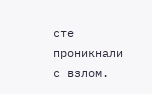сте проникнали с взлом.